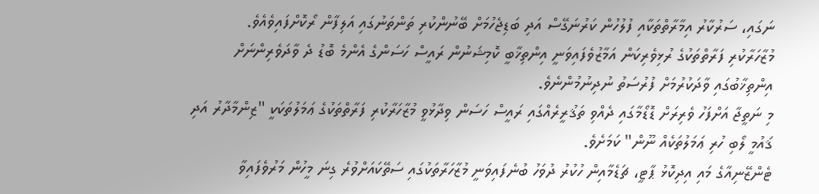ނަގައި، ސަރުކާރު އިމާރާތްތަކާއި ފުލުހުން ކަރުނަގޭސް އަދި ބަޑިޖެހުމަށް ބޭނުންކުރި ތަންތަނުގައި އަލިފާން ރޯކޮށްފައިވެއެވެ.
މުޒާހަރާކުރި ފަރާތްތަކުގެ ރުޅިވެރިކަން އަމާޒުވެފައިވަނީ އިންތިޚާބީ ކޮމިޝަނުން ރައީސް ހަސަންގެ އެންމެ ބޮޑު ދެ ވާދަވެރިންނަށް އިންތިޚާބުގައި ވާދަކުރުމަށް ފުރުސަތު ނުދިނުމުންނެވެ.
މި ނަތީޖާ އަށްފަހު ވެރިރަށް ޑޮޑޯމާގައި ދެއްވި ތަޤުރީރެއްގައި ރައީސް ހަސަން ވިދާޅުވީ މުޒާހަރާކުރި ފަރާތްތަކުގެ ޢަމަލުތަކަކީ "ޒިންމާދާރު އަދި ޤައުމީ ލޯބި ހުރި ޢަމަލުތަކެއް ނޫން" ކަމަށެވެ.
ޓެންޒޭނިއާގެ މައި އިދިކޮޅު ޕާޓީ، ޗަޑެމާއިން ހުކުރު ދުވަހު ބުނެފައިވަނީ މުޒާހަރާތަކުގައި ސަތޭކައަށްވުރެ ގިނަ މީހުން މަރުވެފައިވާ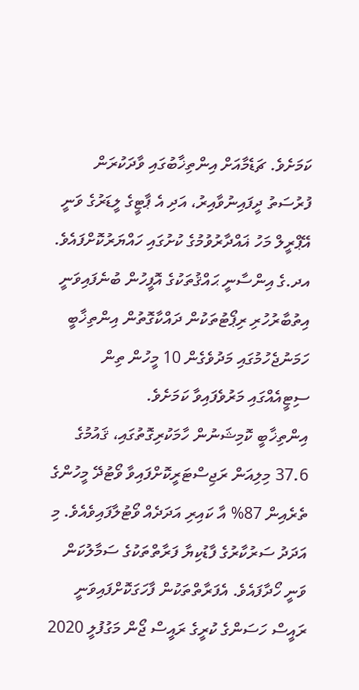ކަމަށެވެ. ޗަޑެމާއަށް އިންތިޚާބުގައި ވާދަކުރަން ފުރުސަތު ދީފައިނުވާއިރު، އަދި އެ ޕާޓީގެ ލީޑަރުގެ ވަނީ އޭޕްރީލް މަހު ޣައްދާރުވުމުގެ ކުށުގައި ހައްޔަރުކޮށްފައެވެ.
އދ.ގެ އިންސާނީ ޙައްޤުތަކުގެ އޮފީހުން ބުނެފައިވަނީ އިތުބާރުހުރި ރިޕޯޓުތަކުން ދައްކާގޮތުން އިންތިޚާބީ ހަމަނުޖެހުމުގައި މަދުވެގެން 10 މީހުން ތިން ސިޓީއެއްގައި މަރުވެފައިވާ ކަމަށެވެ.
އިންތިޚާބީ ކޮމިޝަނުން ހާމަކުރިގޮތުގައި، ޤައުމުގެ 37.6 މިލިއަން ރަޖިސްޓަރީކޮށްފައިވާ ވޯޓުދޭ މީހުންގެ ތެރެއިން 87% އާ ކައިރި އަދަދެއް ވޯޓުލާފައިވެއެވެ. މި އަދަދު ސަރުކާރުގެ ފާޑުކިޔާ ފަރާތްތަކުގެ ސަމާލުކަން ވަނީ ހޯދާފައެވެ. އެފަރާތްތަކުން ފާހަގަކޮށްފައިވަނީ ރައީސް ހަސަންގެ ކުރީގެ ރައީސް ޖޯން މަގުފުލީ 2020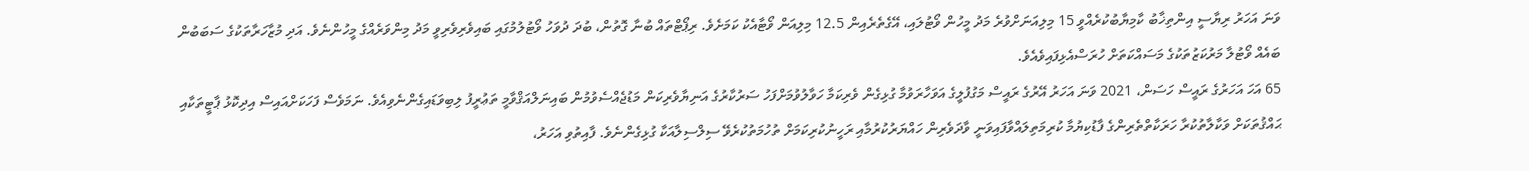ވަނަ އަހަރު ރިޔާސީ އިންތިޚާބު ކާމިޔާބުކުރެއްވީ 15 މިލިއަނަށްވުރެ މަދު މީހުން ވޯޓުލައި، އޭގެތެރެއިން 12.5 މިލިއަން ވޯޓާއެކު ކަމަށެވެ. ރިޕޯޓްތައް ބުނާ ގޮތުން، ބުދަ ދުވަހު ވޯޓުލުމުގައި ބައިވެރިވެރިވީ މަދު މިންވަރެއްގެ މީހުންނެވެ. އަދި މުޒާހަރާތަކުގެ ސަބަބުން ބައެއް ވޯޓުލާ މަރުކަޒުތަކުގެ މަސައްކަތަށް ހުރަސްއެޅިފައިވެއެވެ.
65 އަހަ އަހަރުގެ ރައީސް ހަސަން، 2021 ވަނަ އަހަރު އޭރުގެ ރައީސް މަގުފުލީގެ އަވަހާރަވުމާ ގުޅިގެން ވެރިކަމާ ހަވާލުވުމަށްފަހު ސަރުކާރުގެ އަނިޔާވެރިކަން މަޑުޖެއްސެވުމުން ބައިނަލްއަޤްވާމީ ތަޢުރީފު ލިބިވަޑައިގެންނެވިއެވެ. ނަމަވެސް ފަހަކަށްއައިސް އިދިކޮޅު ޕާޓީތަކާއި ޙައްޤުތަކަށް ވަކާލާތުކުރާ ހަރަކާތްތެރިންގެ ފާޑުކިޔުމާ ކުރިމަތިލައްވާފައިވަނީ ވާދަވެރިން ހައްޔަރުކުރުމާއި ރަހީނުކުރިކަމަށް ތުހުމަތުކުރެވޭ ސިލްސިލާއަކާ ގުޅިގެންނެވެ. ފާއިތުވި އަހަރު،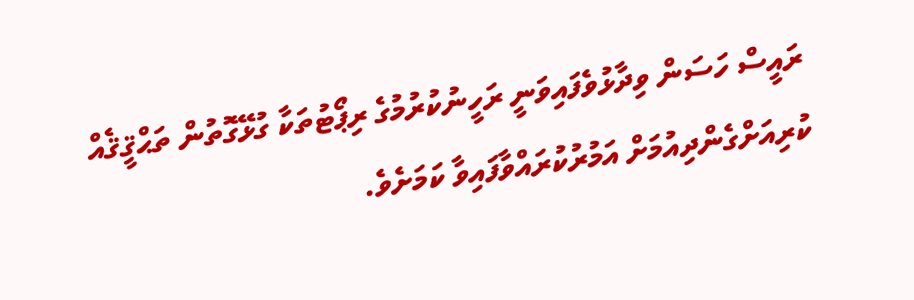ރައީސް ހަސަން ވިދާޅުވެފައިވަނީ ރަހީނުކުރުމުގެ ރިޕޯޓުތަކާ ގުޅޭގޮތުން ތަޙްޤީޤެއް ކުރިއަށްގެންދިއުމަށް އަމުރުކުރައްވާފައިވާ ކަމަށެވެ.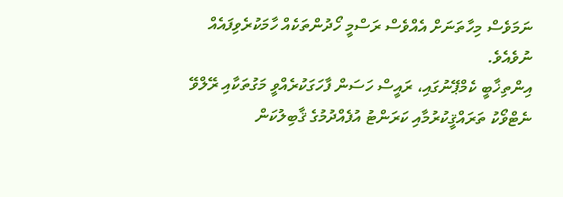ނަމަވެސް މިހާތަނަށް އެއްވެސް ރަސްމީ ހޯދުންތަކެއް ހާމަކުރެވިފައެއް ނުވެއެވެ.
އިންތިޚާބީ ކެމްޕޭނުގައި، ރައީސް ހަސަން ފާހަގަކުރެއްވީ މަގުތަކާއި ރޭލްވޭ ނެޓްވޯކު ތަރައްޤީކުރުމާއި ކަރަންޓު އުފެއްދުމުގެ ޤާބިލުކަން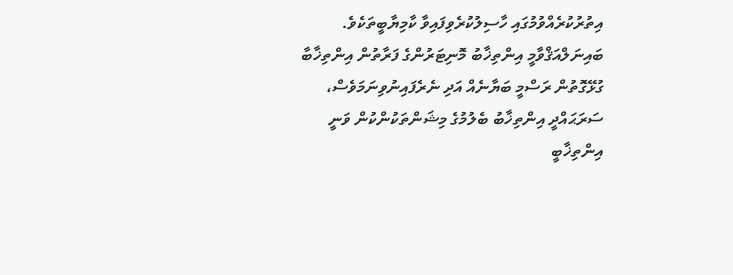އިތުރުކުރެއްވުމުގައި ހާސިލުކުރެވިފައިވާ ކާމިޔާބީތަކެވެ.
ބައިނަލްއަޤްވާމީ އިންތިޚާބު މޮނިޓަރުންގެ ފަރާތުން އިންތިޚާބާ ގުޅޭގޮތުން ރަސްމީ ބަޔާނެއް އަދި ނެރެފައިނުވިނަމަވެސް، ސަރަޙައްދީ އިންތިޚާބު ބެލުމުގެ މިޝަންތަކުންކުން ވަނީ އިންތިޚާބީ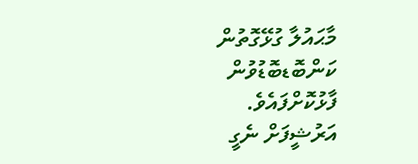މާޙައުލާ ގުޅޭގޮތުން ކަންބޮޑބޮޑުވުން ފާޅުކޮށްފައެވެ.
އަރުޝީފަށް ނެގީ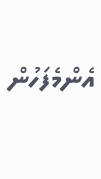އެންމެފަހުން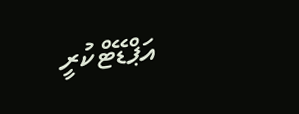އަޕްޑޭޓްކުރީ